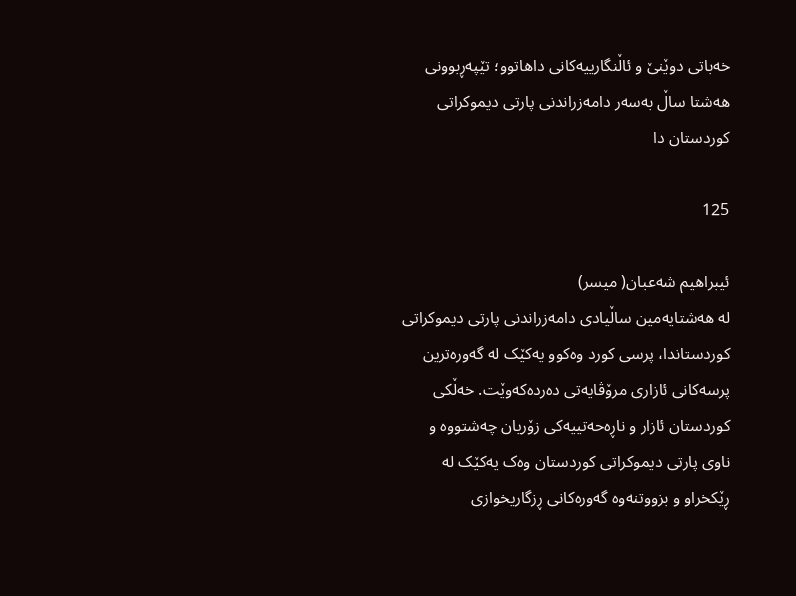خەباتی دوێنێ و ئاڵنگارییەکانی داهاتوو؛ تێپەڕبوونی هەشتا ساڵ بەسەر دامەزراندنی پارتی دیموکراتی کوردستان دا

125

ئیبراهیم شەعبان( میسر)
لە هەشتایەمین ساڵیادی دامەزراندنی پارتی دیموکراتی کوردستاندا، پرسی کورد وەکوو یەکێک لە گەورەترین پرسەکانی ئازاری مرۆڤایەتی دەردەکەوێت. خەڵکی کوردستان ئازار و ناڕەحەتییەکی زۆریان چەشتووە و ناوی پارتی دیموکراتی کوردستان وەک یەکێک لە ڕێكخراو و بزووتنەوە گەورەکانی ڕزگاریخوازی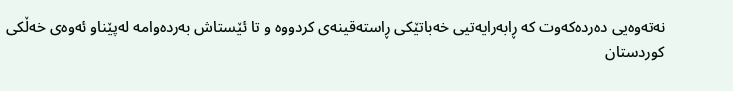نەتەوەیی دەردەکەوت کە ڕابەرایەتیی خەباتێکی ڕاستەقینەی کردووە و تا ئێستاش بەردەوامە لەپێناو ئەوەی خەڵکی کوردستان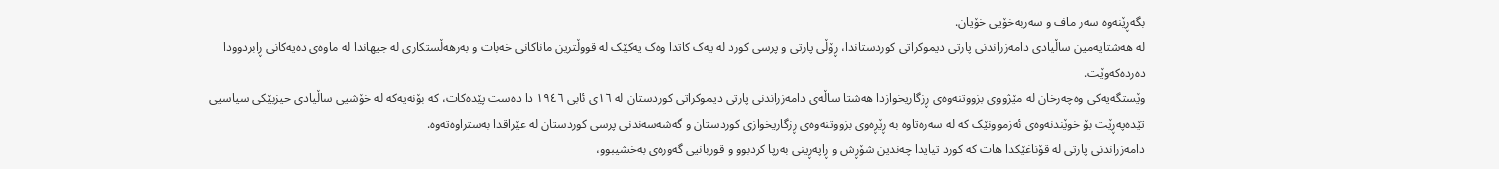بگەڕێنەوە سەر ماف و سەربەخۆیی خۆیان.
لە هەشتایەمین ساڵیادی دامەزراندنی پارتی دیموکراتی کوردستاندا، ڕۆڵی پارتی و پرسی کورد لە یەک کاتدا وەک یەکێک لە قووڵترین ماناکانی خەبات و بەرهەڵستکاری لە جیهاندا لە ماوەی دەیەکانی ڕابردوودا دەردەکەوێت.
وێستگەیەکی وەچەرخان لە مێژووی بزووتنەوەی ڕزگاریخوازدا هەشتا ساڵەی دامەزراندنی پارتی دیموکراتی کوردستان لە ١٦ی ئابی ١٩٤٦ دا دەست پێدەکات، کە بۆنەیەکە لە خۆشیی ساڵیادی حیزبێکی سیاسیی تێدەپەڕێت بۆ خوێندنەوەی ئەزموونێک کە لە سەرەتاوە بە ڕێڕەوی بزووتنەوەی ڕزگاریخوازی کوردستان و گەشەسەندنی پرسی کوردستان لە عێراقدا بەستراوەتەوە.
دامەزراندنی پارتی لە قۆناغێکدا هات کە کورد تیایدا چەندین شۆڕش و ڕاپەڕینی بەرپا کردبوو و قوربانیی گەورەی بەخشیبوو،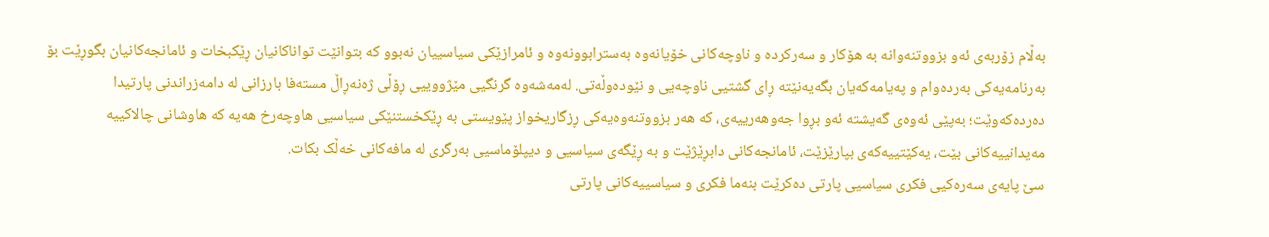بەڵام زۆربەی ئەو بزووتنەوانە بە هۆکار و سەرکردە و ناوچەکانی خۆیانەوە بەسترابوونەوە و ئامرازێکی سیاسییان نەبوو کە بتوانێت تواناکانیان ڕێکبخات و ئامانجەکانیان بگوڕێت بۆ بەرنامەیەکی بەردەوام و پەیامەکەیان بگەیەنێتە ڕای گشتیی ناوچەیی و نێودەوڵەتی. لەمەشەوە گرنگیی مێژووییی ڕۆڵی ژەنەڕاڵ مستەفا بارزانی لە دامەزراندنی پارتیدا دەردەکەوێت؛ بەپێی ئەوەی گەیشتە ئەو بڕوا جەوهەرییەی، کە هەر بزووتنەوەیەکی ڕزگاریخواز پێویستی بە ڕێکخستنێکی سیاسیی هاوچەرخ هەیە کە هاوشانی چالاکییە مەیدانییەکانی بێت، یەکێتییەکەی بپارێزێت، ئامانجەکانی دابڕێژێت و بە ڕێگەی سیاسیی و دیپلۆماسیی بەرگری لە مافەکانی خەڵک بکات.
سێ پایەی سەرەکیی فکری سیاسیی پارتی دەکرێت بنەما فکری و سیاسییەکانی پارتی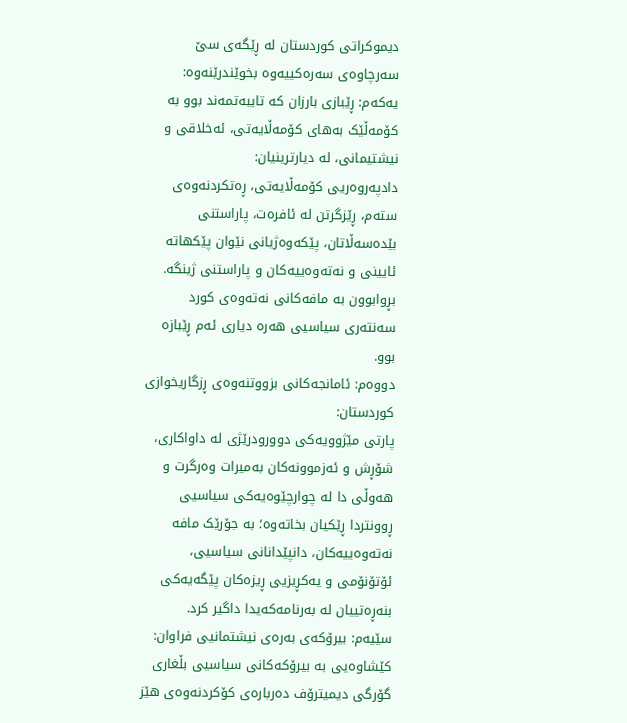دیموکراتی کوردستان لە ڕێگەی سێ سەرچاوەی سەرەکییەوە بخوێندرێنەوە:
یەکەم: ڕێبازی بارزان کە تایبەتمەند بوو بە کۆمەڵێک بەهای کۆمەڵایەتی، ئەخلاقی و نیشتیمانی، لە دیارترینیان:
دادپەروەریی کۆمەڵایەتی، ڕەتکردنەوەی ستەم، ڕێزگرتن لە ئافرەت، پاراستنی بێدەسەڵاتان، پێکەوەژیانی نێوان پێکهاتە ئایینی و نەتەوەییەکان و پاراستنی ژینگە. بڕوابوون بە مافەکانی نەتەوەی کورد سەنتەری سیاسیی هەرە دیاری ئەم ڕێبازە بوو.
دووەم: ئامانجەکانی بزووتنەوەی ڕزگاریخوازی کوردستان:
پارتی مێژوویەکی دوورودرێژی لە داواکاری، شۆڕش و ئەزموونەکان بەمیرات وەرگرت و هەوڵی دا لە چوارچێوەیەکی سیاسیی ڕوونتردا ڕێکیان بخاتەوە؛ بە جۆرێک مافە نەتەوەییەکان، دانپێدانانی سیاسیی، ئۆتۆنۆمی و یەکڕیزیی ڕیزەکان پێگەیەکی بنەڕەتییان لە بەرنامەکەیدا داگیر کرد.
سێیەم: بیرۆکەی بەرەی نیشتمانیی فراوان:
کێشاوەیی بە بیرۆکەکانی سیاسیی بڵغاری گۆرگی دیمیترۆف دەربارەی کۆکردنەوەی هێز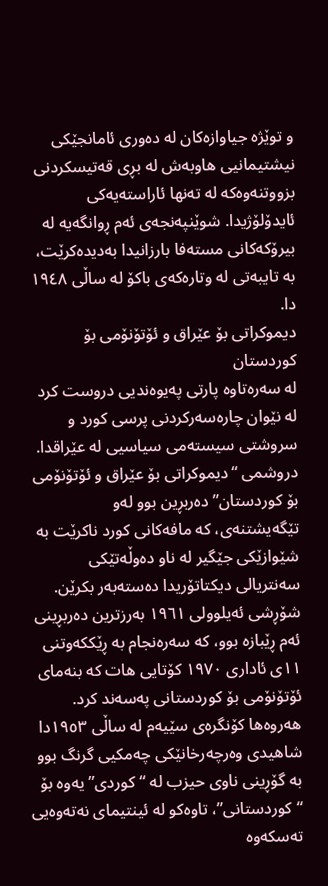و توێژە جیاوازەکان لە دەوری ئامانجێکی نیشتیمانیی هاوبەش لە بڕی قەتیسکردنی بزووتنەوەکە لە تەنها ئاراستەیەکی ئایدۆلۆژیدا. شوێنپەنجەی ئەم ڕوانگەیە لە بیرۆکەکانی مستەفا بارزانیدا بەدیدەکرێت، بە تایبەتی لە وتارەکەی باکۆ لە ساڵی ١٩٤٨ دا.
دیموکراتی بۆ عێراق و ئۆتۆنۆمی بۆ کوردستان
لە سەرەتاوە پارتی پەیوەندیی دروست کرد لە نێوان چارەسەرکردنی پرسی کورد و سروشتی سیستەمی سیاسیی لە عێراقدا. دروشمی “دیموکراتی بۆ عێراق و ئۆتۆنۆمی بۆ کوردستان” دەربڕین بوو لەو تێگەیشتنەی، کە مافەکانی کورد ناکرێت بە شێوازێکی جێگیر لە ناو دەوڵەتێکی سەنتریالی دیکتاتۆریدا دەستەبەر بكرێن.
شۆڕشی ئەیلوولی ١٩٦١ بەرزترین دەربڕینی ئەم ڕێبازە بوو، کە سەرەنجام بە ڕێککەوتنی ١١ی ئاداری ١٩٧٠ کۆتایی هات کە بنەمای ئۆتۆنۆمی بۆ کوردستانی پەسەند کرد. هەروەها کۆنگرەی سێیەم لە ساڵی ١٩٥٣دا شاهیدی وەرچەرخانێکی چەمکیی گرنگ بوو بە گۆڕینی ناوی حیزب لە “کوردی”یەوە بۆ “کوردستانی”، تاوەکو لە ئینتیمای نەتەوەیی تەسکەوە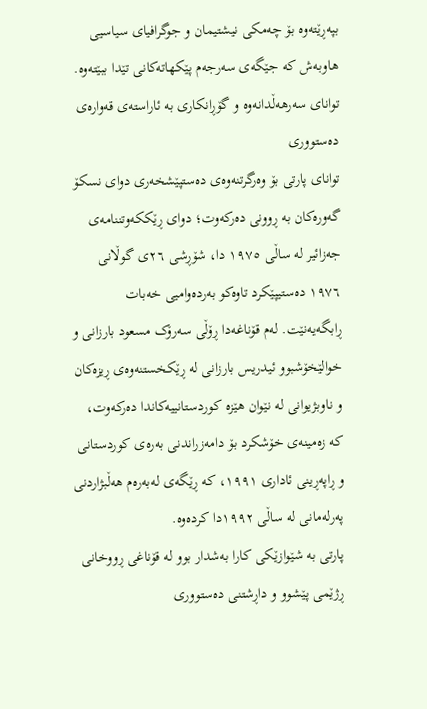بپەڕێتەوە بۆ چەمکی نیشتیمان و جوگرافیای سیاسیی هاوبەش کە جێگەی سەرجەم پێکهاتەکانی تێدا ببێتەوە.
توانای سەرهەڵدانەوە و گۆڕانکاری بە ئاراستەی قەوارەی دەستووری
توانای پارتی بۆ وەرگرتنەوەی دەستپێشخەری دوای نسکۆ گەورەکان بە ڕوونی دەرکەوت؛ دوای ڕێککەوتننامەی جەزائیر لە ساڵی ١٩٧٥ دا، شۆڕشی ٢٦ی گوڵانی ١٩٧٦ دەستیپێکرد تاوەکو بەردەوامیی خەبات ڕابگەیەنێت. لەم قۆناغەدا ڕۆڵی سەرۆک مسعود بارزانی و خوالێخۆشبوو ئیدریس بارزانی لە ڕێکخستنەوەی ڕیزەکان و ناوبژیوانی لە نێوان هێزە کوردستانییەکاندا دەرکەوت، کە زەمینەی خۆشکرد بۆ دامەزراندنی بەرەی کوردستانی و ڕاپەڕینی ئاداری ١٩٩١، کە ڕێگەی لەبەرەم هەڵبژاردنی پەرلەمانی لە ساڵی ١٩٩٢دا کردەوە.
پارتی بە شێوازێکی کارا بەشدار بوو لە قۆناغی ڕووخانی ڕژێمی پێشوو و داڕشتنی دەستووری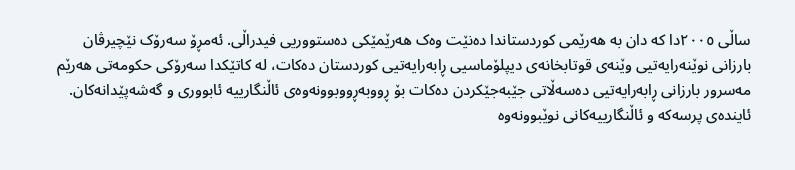ساڵی ٢٠٠٥دا کە دان بە هەرێمی کوردستاندا دەنێت وەک هەرێمێکی دەستووریی فیدراڵی. ئه‌مڕۆ سەرۆک نێچیرڤان بارزانی نوێنەرایەتیی وێنەی قوتابخانەی دیپلۆماسیی ڕابەرایەتیی کوردستان دەکات، لە کاتێکدا سەرۆکی حکومەتی هەرێم مەسرور بارزانی ڕابەرایەتیی دەسەڵاتی جێبەجێکردن دەکات بۆ ڕووبەڕووبوونەوەی ئاڵنگارییە ئابووری و گەشەپێدانەکان.
ئایندەی پرسەکە و ئاڵنگارییەکانی نوێبوونەوە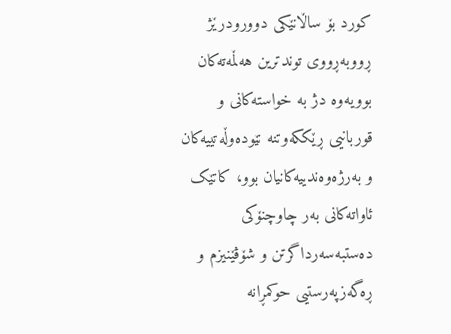کورد بۆ ساڵانێکی دوورودرێژ ڕووبەڕووی توندترین هەڵمەتەکان بوویەوە دژ بە خواستەکانی و قوربانیی ڕێککەوتنە نێودەوڵەتییەکان و بەرژەوەندییەکانیان بوو، کاتێک ئاواتەکانی بەر چاوچنۆکی دەستبەسەرداگرتن و شۆڤێنیزم و ڕەگەزپەرستیی حوکمڕانە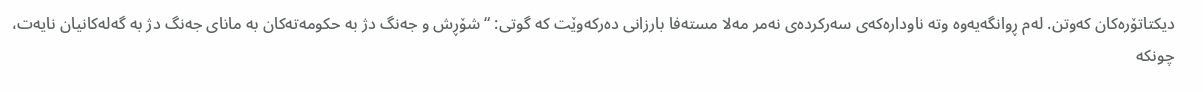دیکتاتۆرەکان کەوتن. لەم ڕوانگەیەوە وتە ناودارەکەی سەرکردەی نەمر مەلا مستەفا بارزانی دەرکەوێت کە گوتی: “شۆڕش و جەنگ دژ بە حکومەتەکان بە مانای جەنگ دژ بە گەلەکانیان نایەت، چونکە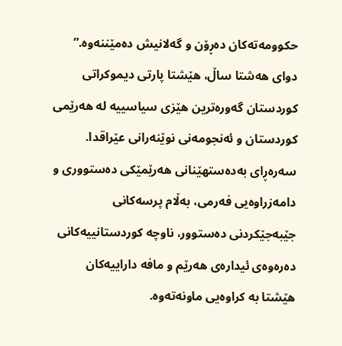حکوومەتەکان دەڕۆن و گەلانیش دەمێننەوە.”
دوای هەشتا ساڵ، هێشتا پارتی دیموکراتی کوردستان گەورەترین هێزی سیاسییە لە هەرێمی کوردستان و ئەنجومەنی نوێنەرانی عێراقدا. سەرەڕای بەدەستهێنانی هەرێمێکی دەستووری و دامەزراوەیی فەرمی، بەڵام پرسەکانی جێبەجێکردنی دەستوور، ناوچە کوردستانییەکانی دەرەوەی ئیدارەی هەرێم و مافە داراییەکان هێشتا بە کراوەیی ماونەتەوە.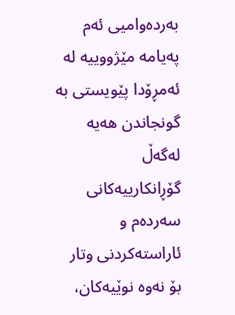بەردەوامیی ئەم پەیامە مێژووییە لە ئەمڕۆدا پێویستی بە گونجاندن هەیە لەگەڵ گۆڕانکارییەکانی سەردەم و ئاراستەکردنی وتار بۆ نەوە نوێیەکان،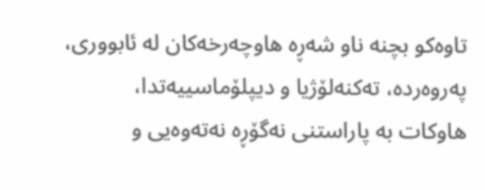تاوەکو بچنە ناو شەڕە هاوچەرخەکان لە ئابووری، پەروەردە، تەکنەلۆژیا و دیپلۆماسییەتدا، هاوکات بە پاراستنی نەگۆڕە نەتەوەیی و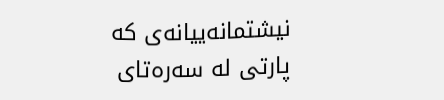نیشتمانەییانەی کە پارتی لە سەرەتای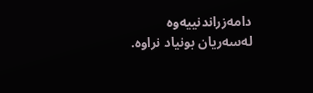دامەزراندنییەوە لەسەریان بونیاد نراوە.